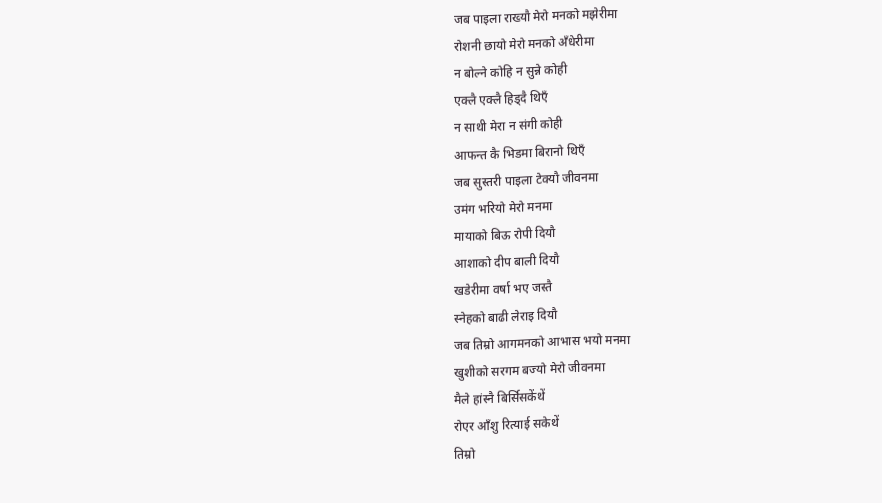जब पाइला राख्यौ मेरो मनको मझेरीमा
रोशनी छायो मेरो मनको अँधेरीमा
न बोल्ने कोहि न सुन्ने कोही
एक्लै एक्लै हिड्दै थिएँ
न साथी मेरा न संगी कोही
आफन्त कै भिडमा बिरानो थिएँ
जब सुस्तरी पाइला टेक्यौ जीवनमा
उमंग भरियो मेरो मनमा
मायाको बिऊ रोपी दियौ
आशाको दीप बाली दियौ
खडेरीमा वर्षा भए जस्तै
स्नेहको बाढी लेराइ दियौ
जब तिम्रो आगमनको आभास भयो मनमा
खुशीको सरगम बज्यो मेरो जीवनमा
मैले हांस्नै बिर्सिसकेंथें
रोएर आँशु रित्याई सकेथें
तिम्रो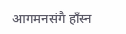आगमनसंगै हाँस्न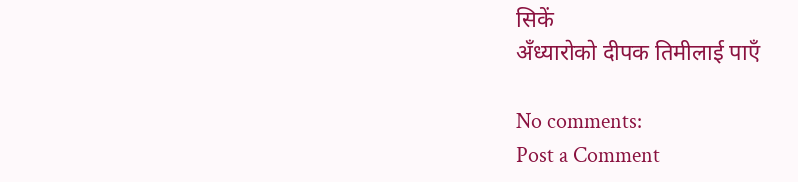सिकें
अँध्यारोको दीपक तिमीलाई पाएँ

No comments:
Post a Comment